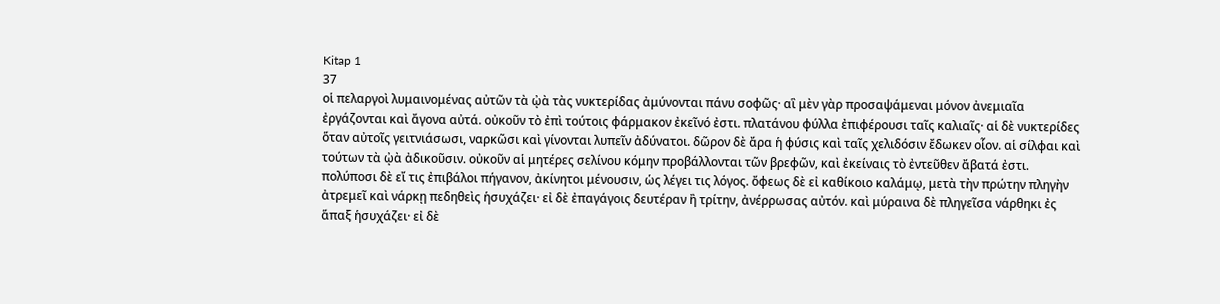Kitap 1
37
οἱ πελαργοὶ λυμαινομένας αὐτῶν τὰ ᾠὰ τὰς νυκτερίδας ἀμύνονται πάνυ σοφῶς· αἳ μὲν γὰρ προσαψάμεναι μόνον ἀνεμιαῖα ἐργάζονται καὶ ἄγονα αὐτά. οὐκοῦν τὸ ἐπὶ τούτοις φάρμακον ἐκεῖνό ἐστι. πλατάνου φύλλα ἐπιφέρουσι ταῖς καλιαῖς· αἱ δὲ νυκτερίδες ὅταν αὐτοῖς γειτνιάσωσι, ναρκῶσι καὶ γίνονται λυπεῖν ἀδύνατοι. δῶρον δὲ ἄρα ἡ φύσις καὶ ταῖς χελιδόσιν ἔδωκεν οἷον. αἱ σίλφαι καὶ τούτων τὰ ᾠὰ ἀδικοῦσιν. οὐκοῦν αἱ μητέρες σελίνου κόμην προβάλλονται τῶν βρεφῶν, καὶ ἐκείναις τὸ ἐντεῦθεν ἄβατά ἐστι. πολύποσι δὲ εἴ τις ἐπιβάλοι πήγανον, ἀκίνητοι μένουσιν, ὡς λέγει τις λόγος. ὄφεως δὲ εἰ καθίκοιο καλάμῳ, μετὰ τὴν πρώτην πληγὴν ἀτρεμεῖ καὶ νάρκῃ πεδηθεὶς ἡσυχάζει· εἰ δὲ ἐπαγάγοις δευτέραν ἢ τρίτην, ἀνέρρωσας αὐτόν. καὶ μύραινα δὲ πληγεῖσα νάρθηκι ἐς ἅπαξ ἡσυχάζει· εἰ δὲ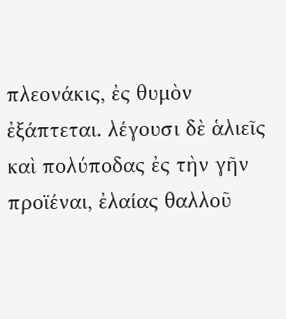πλεονάκις, ἐς θυμὸν ἐξάπτεται. λέγουσι δὲ ἁλιεῖς καὶ πολύποδας ἐς τὴν γῆν προϊέναι, ἐλαίας θαλλοῦ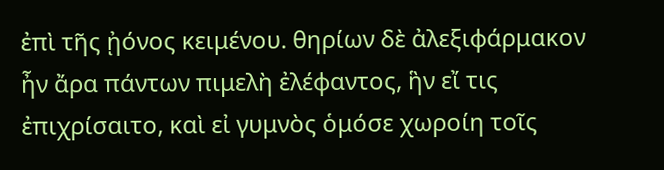ἐπὶ τῆς ᾐόνος κειμένου. θηρίων δὲ ἀλεξιφάρμακον ἦν ἄρα πάντων πιμελὴ ἐλέφαντος, ἣν εἴ τις ἐπιχρίσαιτο, καὶ εἰ γυμνὸς ὁμόσε χωροίη τοῖς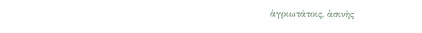ἀγριωτάτοις, ἀσινὴς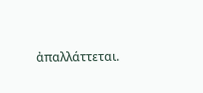ἀπαλλάττεται.